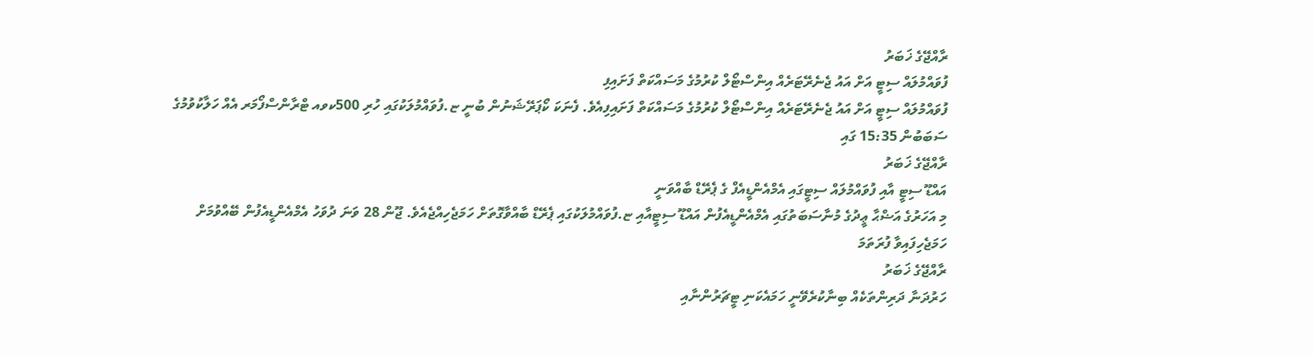ރާއްޖޭގެ ޚަބަރު
ފުވައްމުލައް ސިޓީ އަށް އައު ޖެނެރޭޓަރެއް އިންސްޓޯލް ކުރުމުގެ މަސައްކަތް ފަށައިފި
ފުވައްމުލައް ސިޓީ އަށް އައު ޖެނެރޭޓަރެއް އިންސްޓޯލް ކުރުމުގެ މަސައްކަތް ފަށައިފިއެވެ. ފެނަކަ ކޯޕަރޭޝަނުން ބުނީ ޏ.ފުވައްމުލަކުގައި ހުރި 500ކވއ ޓްރާންސްފޯމަރ އެއް ހަލާކުވުމުގެ ސަބަބުން 15:35 ގައި
ރާއްޖޭގެ ޚަބަރު
އައްޑޫ ސިޓީ އާއި ފުވައްމުލައް ސިޓީގައި އެމްއެންޑީއެފް ގެ ޕެރޭޑް ބާއްވަނީ
މި އަހަރުގެ އަޟްޙާ ޢީދުގެ މުނާސަބަތުގައި އެމްއެންޑީއެފުން އައްޑޫ ސިޓީއާއި ޏ.ފުވައްމުލަކުގައި ޕެރޭޑް ބާއްވާގޮތަށް ހަމަޖެހިއްޖެއެވެ. ޖޫން 28 ވަނަ ދުވަހު އެމްއެންޑީއެފުން ބޭއްވުމަށް ހަމަޖެހިފައިވާ ފުރަތަމަ
ރާއްޖޭގެ ޚަބަރު
ހަރުދަނާ ދަރިންތަކެއް ބިނާކުރެވޭނީ ހަމައެކަނި ޓީޗަރުންނާއި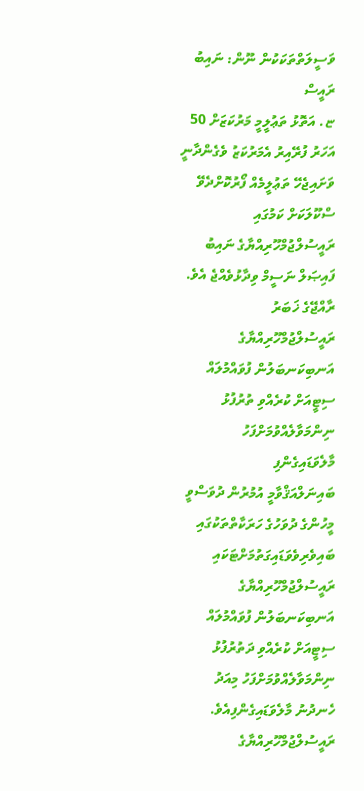ވަސީލަތްތަކަކުން ނޫން: ނައިބު ރައީސް
ޏ. އަތޮޅު ތަޢުލީމީ މަރުކަޒަށް 50 އަހަރު ފުރޭއިރު އެމަރުކަޒު ވެގެންދާނީ ވަށައިޖެހޭ ތަޢުލީމެއް ފޯރުކޮށްދެވޭ ސްކޫލަކަށް ކަމުގައި ރައީސުލްޖުމްހޫރިއްޔާގެ ނައިބު ފައިޞަލް ނަސީމް ވިދާޅުވެއްޖެ އެވެ.
ރާއްޖޭގެ ޚަބަރު
ރައީސުލްޖުމްހޫރިއްޔާގެ އަނބިކަނބަލުން ފުވައްމުލައް ސިޓީއަށް ކުރެއްވި ތުރުފުޅު ނިންމަވާލެއްވުމަށްފަހު މާލެވަޑައިގެންފި
ބައިނަލްއަޤްވާމީ އުމުރުން ދުވަސްވީ މީހުންގެ ދުވަހުގެ ހަރަކާތްތަކުގައި ބައިވެރިވެވަޑައިގަތުމަށްޓަކައި ރައީސުލްޖުމްހޫރިއްޔާގެ އަނބިކަނބަލުން ފުވައްމުލައް ސިޓީއަށް ކުރެއްވި ދަތުރުފުޅު ނިންމަވާލެއްވުމަށްފަހު މިއަދު ހެނދުނު މާލެވަޑައިގެންފިއެވެ. ރައީސުލްޖުމްހޫރިއްޔާގެ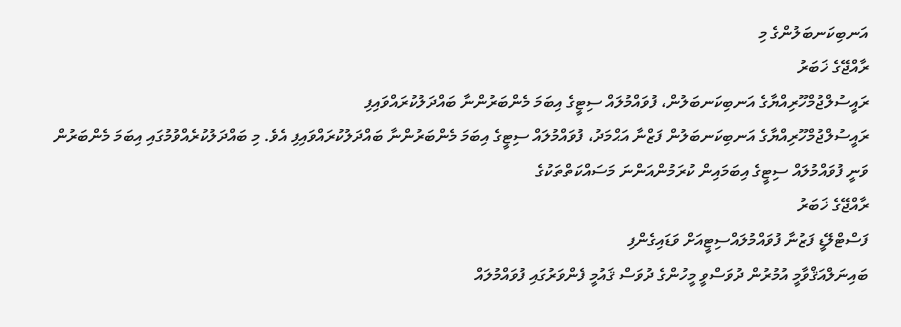އަނބިކަނބަލުންގެ މި
ރާއްޖޭގެ ޚަބަރު
ރައީސުލްޖުމްހޫރިއްޔާގެ އަނބިކަނބަލުން، ފުވައްމުލައް ސިޓީގެ އިބަމަ މެންބަރުންނާ ބައްދަލުކުރައްވައިފި
ރައީސުލްޖުމްހޫރިއްޔާގެ އަނބިކަނބަލުން ފަޒްނާ އަޙްމަދު، ފުވައްމުލައް ސިޓީގެ އިބަމަ މެންބަރުންނާ ބައްދަލުކުރައްވައިފި އެވެ. މި ބައްދަލުކުރެއްވުމުގައި އިބަމަ މެންބަރުން ވަނީ ފުވައްމުލައް ސިޓީގެ އިބަމައިން ކުރަމުންއަންނަ މަސައްކަތްތަކުގެ
ރާއްޖޭގެ ޚަބަރު
ފަސްޓްލޭޑީ ފަޒުނާ ފުވައްމުލައްސިޓީއަށް ވަޑައިގެންފި
ބައިނަލްއަޤްވާމީ އުމުރުން ދުވަސްވީ މީހުންގެ ދުވަސް ޤައުމީ ފެންވަރުގައި ފުވައްމުލައް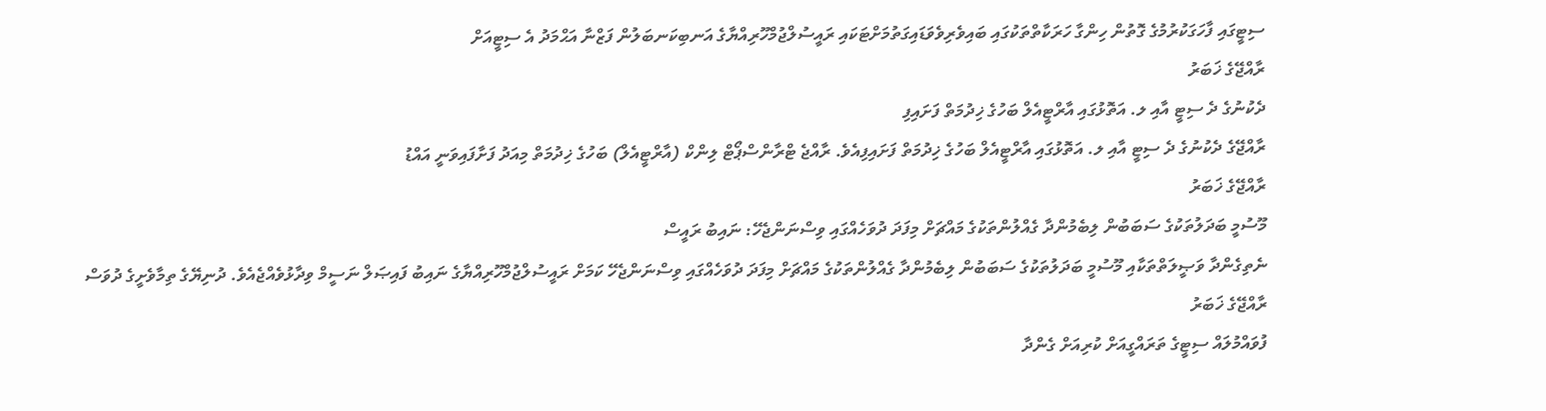ސިޓީގައި ފާހަގަކުރުމުގެ ގޮތުން ހިންގާ ހަރަކާތްތަކުގައި ބައިވެރިވެވަޑައިގަތުމަށްޓަކައި ރައީސުލްޖުމްހޫރިއްޔާގެ އަނބިކަނބަލުން ފަޒްނާ އަޙްމަދު އެ ސިޓީއަށް
ރާއްޖޭގެ ޚަބަރު
ދެކުނުގެ ދެ ސިޓީ އާއި ލ. އަތޮޅުގައި އާރްޓީއެލް ބަހުގެ ޚިދުމަތް ފަށައިފި
ރާއްޖޭގެ ދެކުނުގެ ދެ ސިޓީ އާއި ލ. އަތޮޅުގައި އާރްޓީއެލް ބަހުގެ ޚިދުމަތް ފަށައިފިއެވެ. ރާއްޖެ ޓްރާންސްޕޯޓް ލިންކް (އާރްޓީއެލް) ބަހުގެ ޚިދުމަތް މިއަދު ފަށާފައިވަނީ އައްޑު
ރާއްޖޭގެ ޚަބަރު
މޫސުމީ ބަދަލުތަކުގެ ސަބަބުން ލިބެމުންދާ ގެއްލުންތަކުގެ މައްޗަށް މިފަދަ ދުވަހެއްގައި ވިސްނަންޖެހޭ: ނައިބު ރައީސް
ނެތިގެންދާ ވަޞީލަތްތަކާއި މޫސުމީ ބަދަލުތަކުގެ ސަބަބުން ލިބެމުންދާ ގެއްލުންތަކުގެ މައްޗަށް މިފަދަ ދުވަހެއްގައި ވިސްނަންޖެހޭ ކަމަށް ރައީސުލްޖުމްހޫރިއްޔާގެ ނައިބު ފައިޞަލް ނަސީމް ވިދާޅުވެއްޖެއެވެ. ދުނިޔޭގެ ތިމާވެށީގެ ދުވަސް
ރާއްޖޭގެ ޚަބަރު
ފުވައްމުލައް ސިޓީގެ ތަރައްގީއަށް ކުރިއަށް ގެންދާ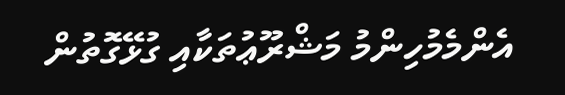އެންމެމުހިންމު މަޝްރޫޢުތަކާއި ގުޅޭގޮތުން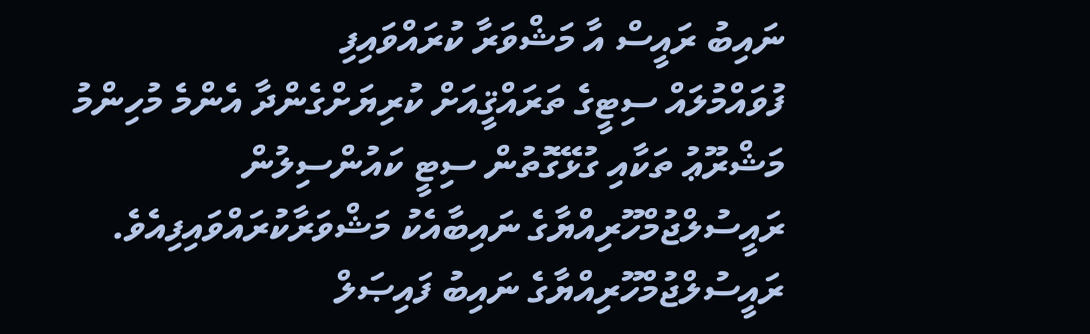ނައިބު ރައީސް އާ މަޝްވަރާ ކުރައްވައިފި
ފުވައްމުލައް ސިޓީގެ ތަރައްޤީއަށް ކުރިޔަށްގެންދާ އެންމެ މުހިންމު މަޝްރޫޢު ތަކާއި ގުޅޭގޮތުން ސިޓީ ކައުންސިލުން ރައީސުލްޖުމްހޫރިއްޔާގެ ނައިބާއެކު މަޝްވަރާކުރައްވައިފިއެވެ. ރައީސުލްޖުމްހޫރިއްޔާގެ ނައިބު ފައިޞަލް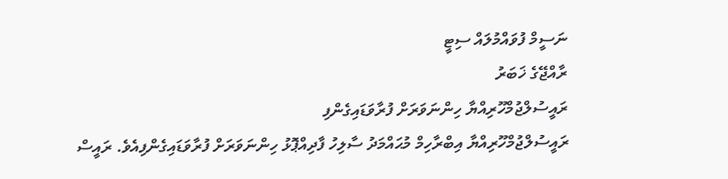ނަސީމް ފުވައްމުލައް ސިޓީ
ރާއްޖޭގެ ޚަބަރު
ރައީސުލްޖުމްހޫރިއްޔާ ހިންނަވަރަށް ފުރާވަޑައިގެންފި
ރައީސުލްޖުމްހޫރިއްޔާ އިބްރާހިމް މުޙައްމަދު ސާލިހު ފާދިއްޕޮޅު ހިންނަވަރަށް ފުރާވަޑައިގެންފިއެވެ. ރައީސް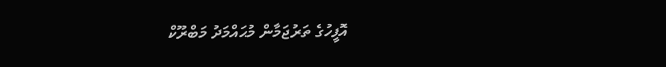އޮފީހުގެ ތަރުޖަމާން މުޙައްމަދު މަބްރޫކް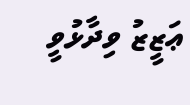ޢަޒީޒު ވިދާޅުވީ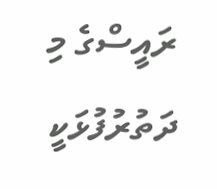ރައީސްގެ މި ދަތުރުފުޅަކީ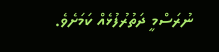ނުރަސްމީ ދަތުރުފުޅެއް ކަމަށެވެ.